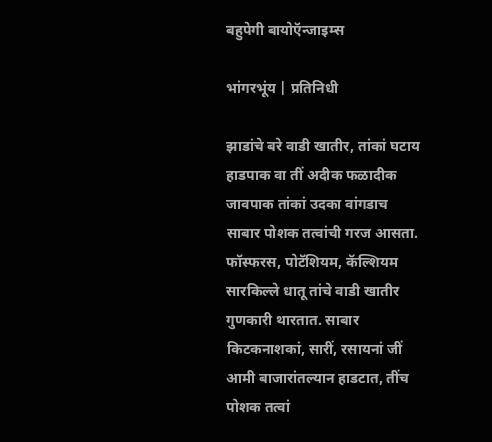बहुपेगी बायोऍन्जाइम्स

भांगरभूंय | प्रतिनिधी

झाडांचे बरे वाडी खातीर, तांकां घटाय हाडपाक वा तीं अदीक फळादीक जावपाक तांकां उदका वांगडाच साबार पोशक तत्वांची गरज आसता. फॉस्फरस, पोटॅशियम, कॅल्शियम सारकिल्ले धातू तांचे वाडी खातीर गुणकारी थारतात. साबार किटकनाशकां, सारीं, रसायनां जीं आमी बाजारांतल्यान हाडटात, तींच पोशक तत्वां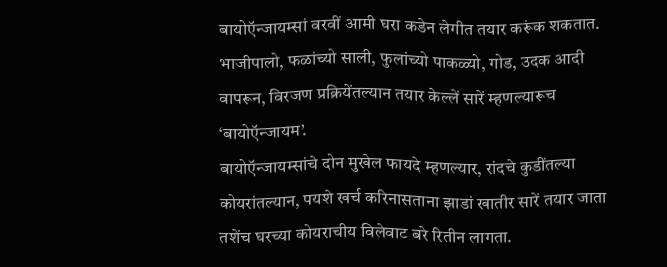बायोऍन्जायम्सां वरवीं आमी घरा कडेन लेगीत तयार करूंक शकतात. भाजीपालो, फळांच्यो साली, फुलांच्यो पाकळ्यो, गोड, उदक आदी वापरून, विरजण प्रक्रियेंतल्यान तयार केल्लें सारें म्हणल्यारूच ‘बायोऍन्जायम’.
बायोऍन्जायम्सांचे दोन मुखेल फायदे म्हणल्यार, रांदचे कुडींतल्या कोयरांतल्यान‌, पयशे खर्च करिनासताना झाडां खातीर सारें तयार जाता तशेंच घरच्या कोयराचीय विलेवाट बरे रितीन लागता.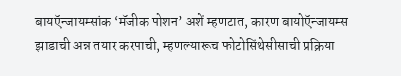बायऍन्जायम्सांक ‘मॅजीक पोशन’ अशें म्हणटात, कारण बायोऍन्जायम्स झाडाची अन्न तयार करपाची, म्हणल्यारूच फोटोसिंथेसीसाची प्रक्रिया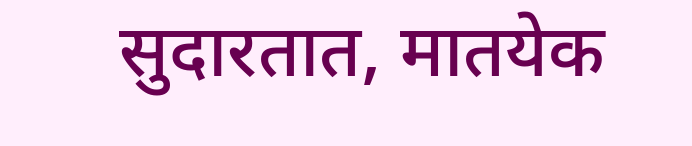सुदारतात, मातयेक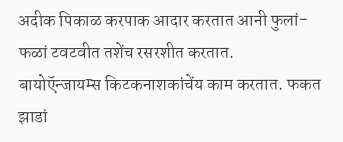अदीक पिकाळ करपाक आदार करतात आनी फुलां-फळां टवटवीत तशेंच रसरशीत करतात.
बायोऍन्जायम्स किटकनाशकांचेंय काम करतात. फकत झाडां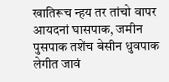खातिरूच न्हय तर तांचो वापर आयदनां घासपाक, जमीन पुसपाक तशेंच बेसीन धुवपाक लेगीत जावं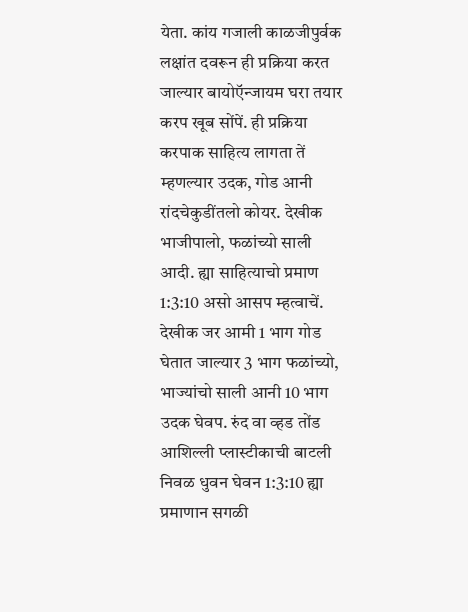येता. कांय गजाली काळजीपुर्वक लक्षांत दवरून ही प्रक्रिया करत जाल्यार बायोऍन्जायम घरा तयार करप खूब सोंपें. ही प्रक्रिया करपाक साहित्य लागता तें म्हणल्यार उदक, गोड आनी रांदचेकुडींतलो कोयर. देखीक भाजीपालो, फळांच्यो साली आदी. ह्या साहित्याचो प्रमाण 1:3:10 असो आसप म्हत्वाचें. देखीक जर आमी 1 भाग गोड घेतात जाल्यार 3 भाग फळांच्यो, भाज्यांचो साली आनी 10 भाग उदक घेवप. रुंद वा व्हड तोंड आशिल्ली प्लास्टीकाची बाटली निवळ धुवन घेवन 1:3:10 ह्या प्रमाणान सगळी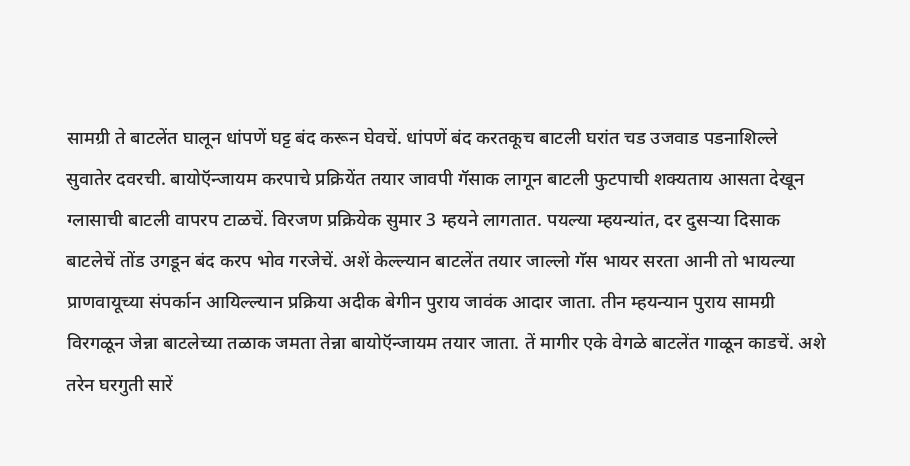सामग्री ते बाटलेंत घालून धांपणें घट्ट बंद करून घेवचें. धांपणें बंद करतकूच बाटली घरांत चड उजवाड पडनाशिल्ले सुवातेर दवरची. बायोऍन्जायम करपाचे प्रक्रियेंत तयार जावपी गॅसाक लागून बाटली फुटपाची शक्यताय आसता देखून ग्लासाची बाटली वापरप टाळचें. विरजण प्रक्रियेक सुमार 3 म्हयने लागतात. पयल्या म्हयन्यांत, दर दुसऱ्या दिसाक बाटलेचें तोंड उगडून बंद करप भोव गरजेचें. अशें केल्ल्यान बाटलेंत‌ तयार‌ जाल्लो गॅस भायर सरता आनी तो भायल्या प्राणवायूच्या‌ संपर्कान आयिल्ल्यान प्रक्रिया अदीक बेगीन पुराय जावंक आदार जाता. तीन म्हयन्यान पुराय सामग्री विरगळून जेन्ना बाटलेच्या तळाक जमता तेन्ना बायोऍन्जायम तयार जाता. तें मागीर एके वेगळे बाटलेंत गाळून काडचें. अशे तरेन घरगुती सारें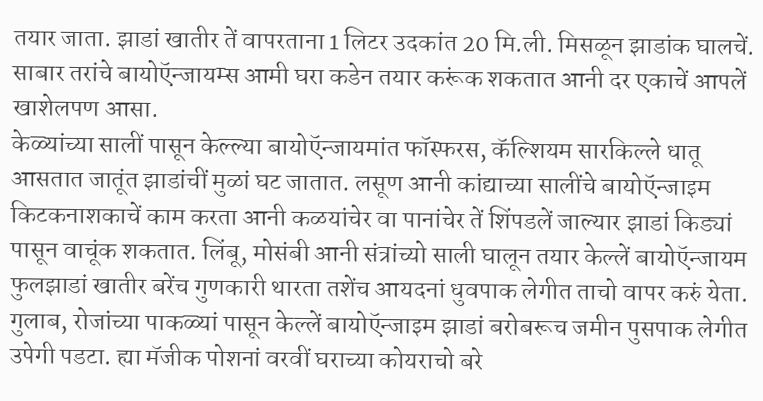तयार जाता. झाडां खातीर तें वापरताना 1 लिटर उदकांत 20 मि.ली. मिसळून झाडांक घालचें.
साबार तरांचे बायोऍन्जायम्स आमी घरा कडेन तयार करूंक शकतात आनी दर एकाचें आपलें खाशेलपण आसा.
केळ्यांच्या सालीं पासून केल्ल्या बायोऍन्जायमांत फॉस्फरस, कॅल्शियम सारकिल्ले धातू आसतात जातूंत झाडांचीं मुळां घट जातात. लसूण आनी कांद्याच्या सालींचे बायोऍन्जाइम किटकनाशकाचें काम करता आनी कळयांचेर वा पानांचेर तें शिंपडलें जाल्यार झाडां किड्यां पासून वाचूंक शकतात. लिंबू, मोसंबी आनी संत्रांच्यो साली घालून तयार केल्लें बायोऍन्जायम फुलझाडां खातीर बरेंच गुणकारी थारता तशेंच आयदनां धुवपाक लेगीत ताचो वापर करुं येता. गुलाब, रोजांच्या पाकळ्यां पासून केल्लें बायोऍन्जाइम झाडां बरोबरूच जमीन पुसपाक लेगीत उपेगी पडटा. ह्या मॅजीक पोशनां वरवीं घराच्या कोयराचो बरे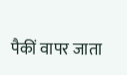पैकीं वापर जाता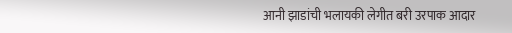आनी झाडांची भलायकी लेगीत बरी उरपाक आदार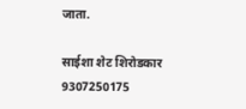जाता.

साईशा शेट शिरोडकार
9307250175